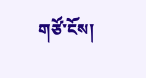གཙོ་ངོས།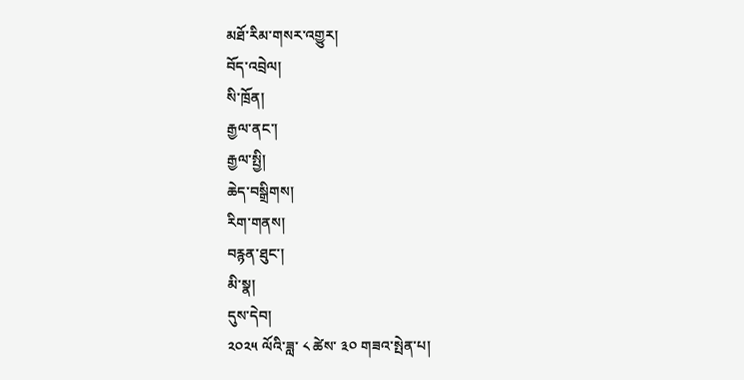མཐོ་རིམ་གསར་འགྱུར།
བོད་འབྲེལ།
སི་ཁྲོན།
རྒྱལ་ནང་།
རྒྱལ་སྤྱི།
ཆེད་བསྒྲིགས།
རིག་གནས།
བརྙན་ཐུང་།
མི་སྣ།
དུས་དེབ།
༢༠༢༥ ལོའི་ཟླ་ ༨ ཚེས་ ༣༠ གཟའ་སྤེན་པ།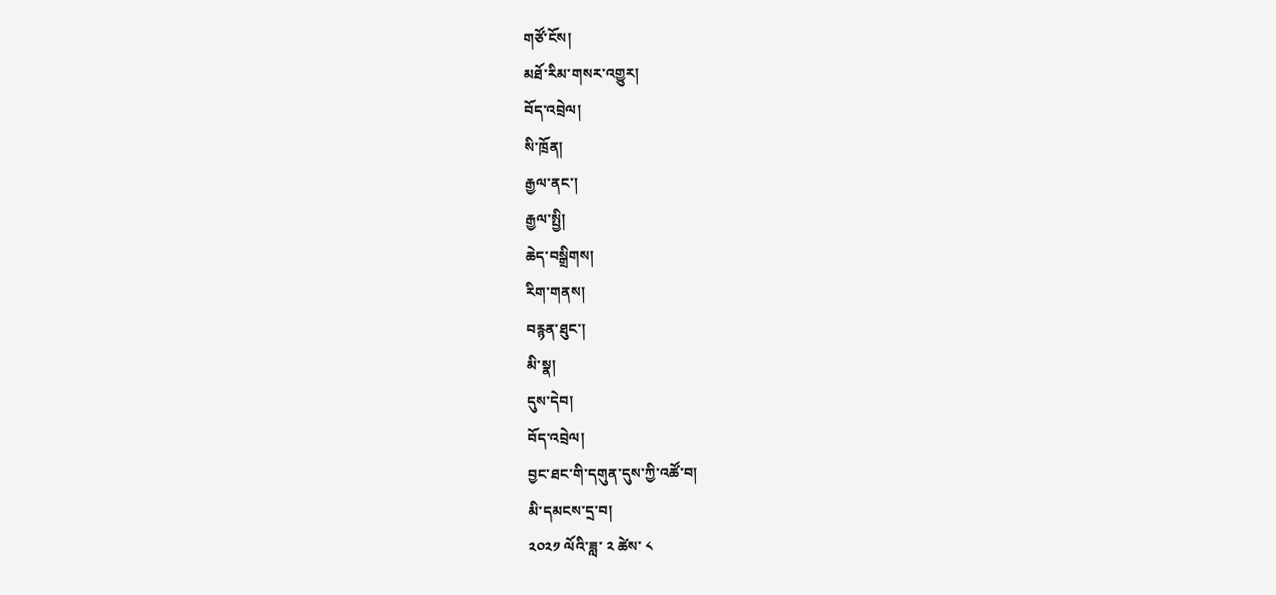གཙོ་ངོས།
མཐོ་རིམ་གསར་འགྱུར།
བོད་འབྲེལ།
སི་ཁྲོན།
རྒྱལ་ནང་།
རྒྱལ་སྤྱི།
ཆེད་བསྒྲིགས།
རིག་གནས།
བརྙན་ཐུང་།
མི་སྣ།
དུས་དེབ།
བོད་འབྲེལ།
བྱང་ཐང་གི་དགུན་དུས་ཀྱི་འཚོ་བ།
མི་དམངས་དྲ་བ།
༢༠༢༡ ལོའི་ཟླ་ ༢ ཚེས་ ༨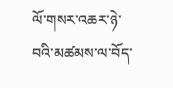ལོ་གསར་འཆར་ཉེ་བའི་མཚམས་ལ་བོད་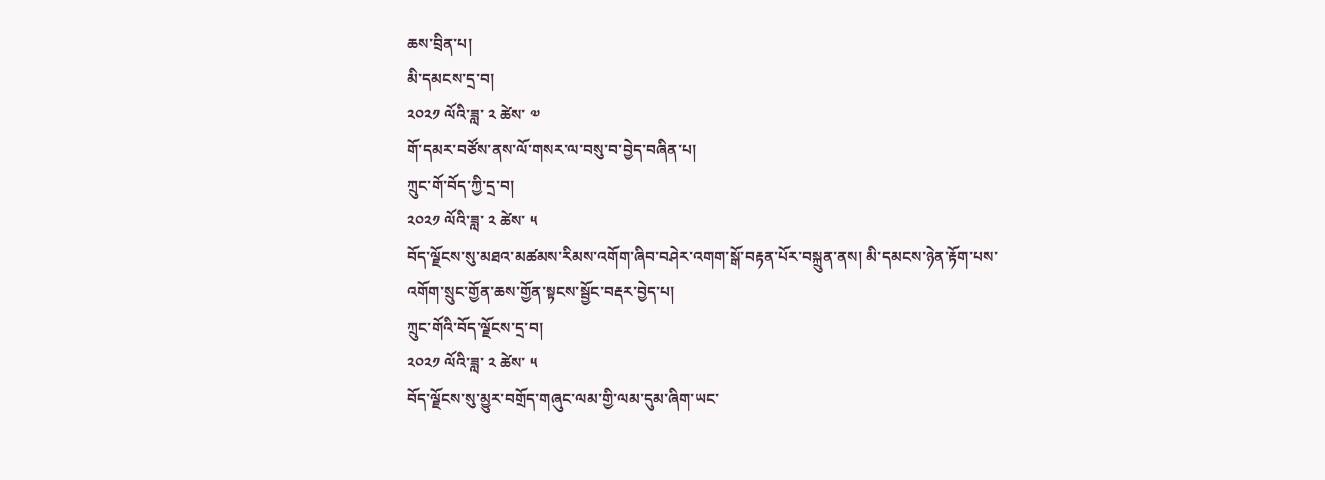ཆས་བྲིན་པ།
མི་དམངས་དྲ་བ།
༢༠༢༡ ལོའི་ཟླ་ ༢ ཚེས་ ༧
གོ་དམར་བཙོས་ནས་ལོ་གསར་ལ་བསུ་བ་བྱེད་བཞིན་པ།
ཀྲུང་གོ་བོད་ཀྱི་དྲ་བ།
༢༠༢༡ ལོའི་ཟླ་ ༢ ཚེས་ ༥
བོད་ལྗོངས་སུ་མཐའ་མཚམས་རིམས་འགོག་ཞིབ་བཤེར་འགག་སྒོ་བརྟན་པོར་བསྐྲུན་ནས། མི་དམངས་ཉེན་རྟོག་པས་འགོག་སྲུང་གྱོན་ཆས་གྱོན་སྟངས་སྦྱོང་བརྡར་བྱེད་པ།
ཀྲུང་གོའི་བོད་ལྗོངས་དྲ་བ།
༢༠༢༡ ལོའི་ཟླ་ ༢ ཚེས་ ༥
བོད་ལྗོངས་སུ་མྱུར་བགྲོད་གཞུང་ལམ་གྱི་ལམ་དུམ་ཞིག་ཡང་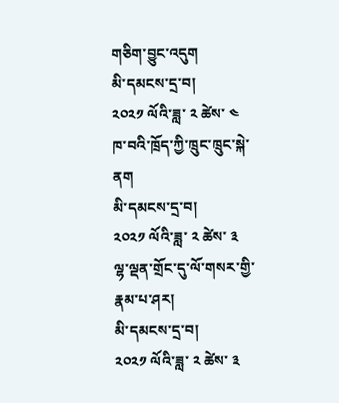གཅིག་བྱུང་འདུག
མི་དམངས་དྲ་བ།
༢༠༢༡ ལོའི་ཟླ་ ༢ ཚེས་ ༤
ཁ་བའི་ཁྲོད་ཀྱི་ཁྲུང་ཁྲུང་སྐེ་ནག
མི་དམངས་དྲ་བ།
༢༠༢༡ ལོའི་ཟླ་ ༢ ཚེས་ ༣
ལྷ་ལྡན་གྲོང་དུ་ལོ་གསར་གྱི་རྣམ་པ་ཤར།
མི་དམངས་དྲ་བ།
༢༠༢༡ ལོའི་ཟླ་ ༢ ཚེས་ ༣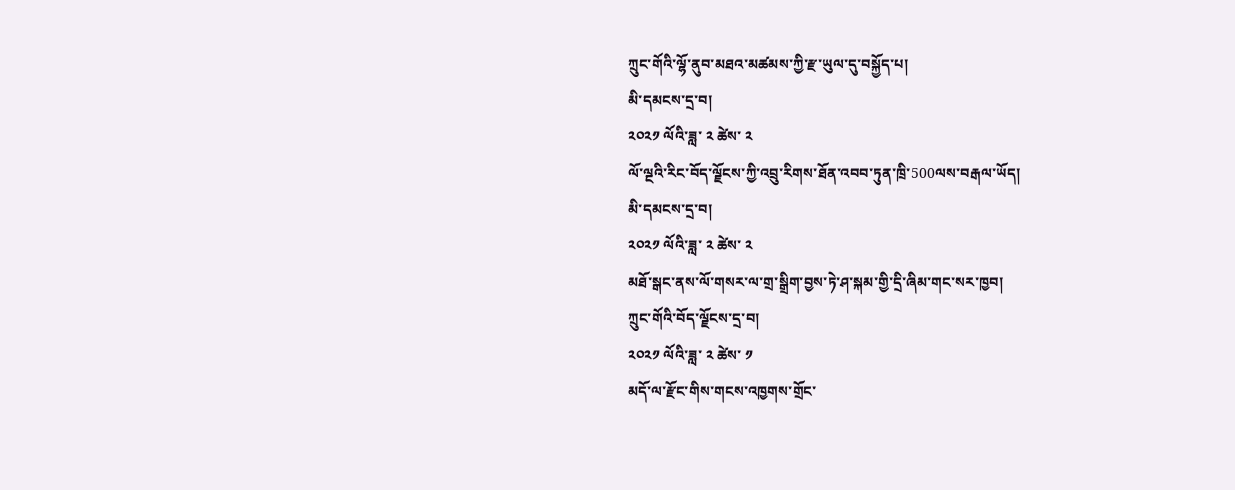ཀྲུང་གོའི་ལྷོ་ནུབ་མཐའ་མཚམས་ཀྱི་རྫ་ཡུལ་དུ་བསྐྱོད་པ།
མི་དམངས་དྲ་བ།
༢༠༢༡ ལོའི་ཟླ་ ༢ ཚེས་ ༢
ལོ་ལྔའི་རིང་བོད་ལྗོངས་ཀྱི་འབྲུ་རིགས་ཐོན་འབབ་ཏུན་ཁྲི་500ལས་བརྒལ་ཡོད།
མི་དམངས་དྲ་བ།
༢༠༢༡ ལོའི་ཟླ་ ༢ ཚེས་ ༢
མཐོ་སྒང་ནས་ལོ་གསར་ལ་གྲ་སྒྲིག་བྱས་ཏེ་ཤ་སྐམ་གྱི་དྲི་ཞིམ་གང་སར་ཁྱབ།
ཀྲུང་གོའི་བོད་ལྗོངས་དྲ་བ།
༢༠༢༡ ལོའི་ཟླ་ ༢ ཚེས་ ༡
མདོ་ལ་རྫོང་གིས་གངས་འཁྱགས་གྲོང་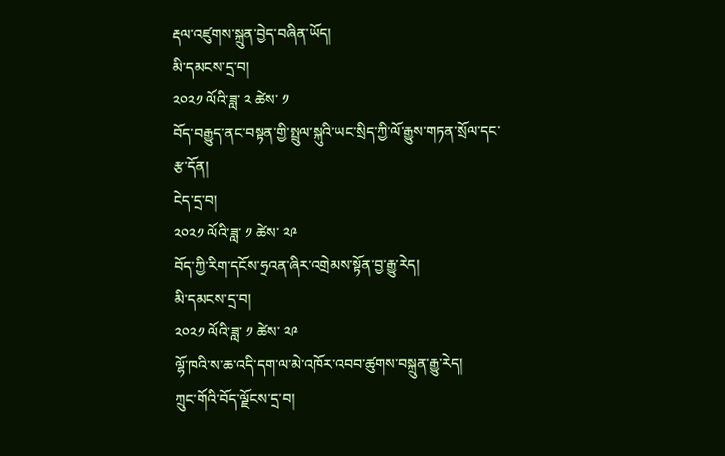རྡལ་འཛུགས་སྐྲུན་བྱེད་བཞིན་ཡོད།
མི་དམངས་དྲ་བ།
༢༠༢༡ ལོའི་ཟླ་ ༢ ཚེས་ ༡
བོད་བརྒྱུད་ནང་བསྟན་གྱི་སྤྲུལ་སྐུའི་ཡང་སྲིད་ཀྱི་ལོ་རྒྱུས་གཏན་སྲོལ་དང་རྩ་དོན།
ངེད་དྲ་བ།
༢༠༢༡ ལོའི་ཟླ་ ༡ ཚེས་ ༢༩
བོད་ཀྱི་རིག་དངོས་ཧྲའན་ཞིར་འགྲེམས་སྟོན་བྱ་རྒྱུ་རེད།
མི་དམངས་དྲ་བ།
༢༠༢༡ ལོའི་ཟླ་ ༡ ཚེས་ ༢༩
ལྷོ་ཁའི་ས་ཆ་འདི་དག་ལ་མེ་འཁོར་འབབ་ཚུགས་བསྐྲུན་རྒྱུ་རེད།
ཀྲུང་གོའི་བོད་ལྗོངས་དྲ་བ།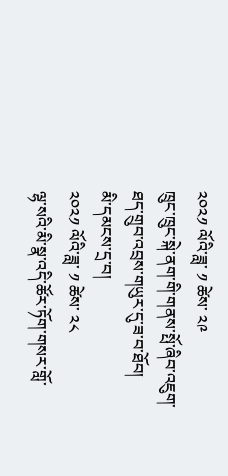༢༠༢༡ ལོའི་ཟླ་ ༡ ཚེས་ ༢༩
ཁྲུང་ཁྲུང་སྐེ་ནག་གི་གནས་སྤོ་ཞིབ་འཇུག་ཐད་གྲུབ་འབྲས་གཡུར་དུ་ཟ་བ་ཐོབ།
མི་དམངས་དྲ་བ།
༢༠༢༡ ལོའི་ཟླ་ ༡ ཚེས་ ༢༨
ལྷ་སའི་མི་སྣ་འདི་ཚོར་ཏོག་གསར་གློ་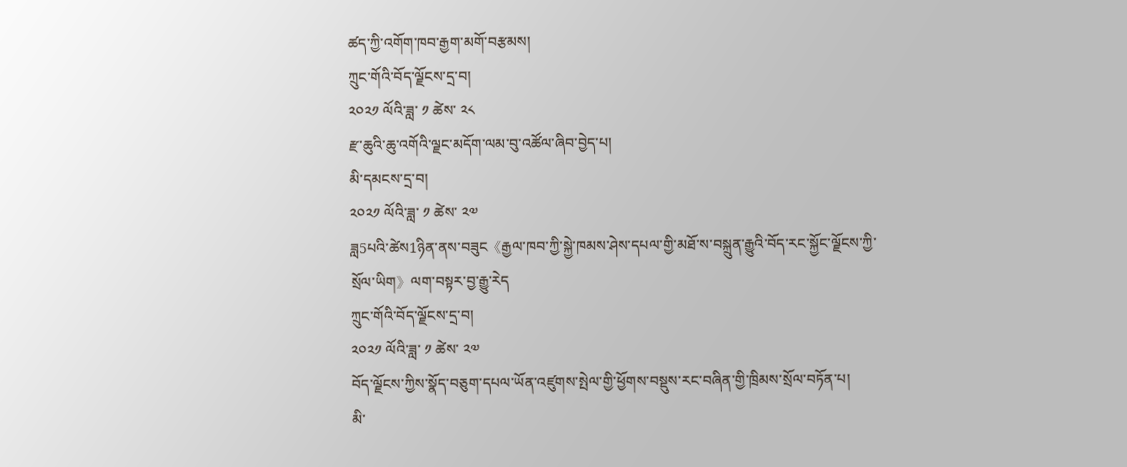ཚད་ཀྱི་འགོག་ཁབ་རྒྱག་མགོ་བརྩམས།
ཀྲུང་གོའི་བོད་ལྗོངས་དྲ་བ།
༢༠༢༡ ལོའི་ཟླ་ ༡ ཚེས་ ༢༨
རྫ་ཆུའི་ཆུ་འགོའི་ལྗང་མདོག་ལམ་བུ་འཚོལ་ཞིབ་བྱེད་པ།
མི་དམངས་དྲ་བ།
༢༠༢༡ ལོའི་ཟླ་ ༡ ཚེས་ ༢༧
ཟླ5པའི་ཚེས1ཉིན་ནས་བཟུང《རྒྱལ་ཁབ་ཀྱི་སྐྱེ་ཁམས་ཤེས་དཔལ་གྱི་མཐོ་ས་བསྐྲུན་རྒྱུའི་བོད་རང་སྐྱོང་ལྗོངས་ཀྱི་སྲོལ་ཡིག》ལག་བསྟར་བྱ་རྒྱུ་རེད
ཀྲུང་གོའི་བོད་ལྗོངས་དྲ་བ།
༢༠༢༡ ལོའི་ཟླ་ ༡ ཚེས་ ༢༧
བོད་ལྗོངས་ཀྱིས་སྣོད་བཅུག་དཔལ་ཡོན་འཛུགས་སྤེལ་གྱི་ཕྱོགས་བསྡུས་རང་བཞིན་གྱི་ཁྲིམས་སྲོལ་བཏོན་པ།
མི་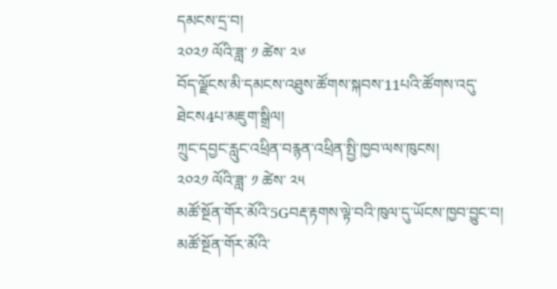དམངས་དྲ་བ།
༢༠༢༡ ལོའི་ཟླ་ ༡ ཚེས་ ༢༦
བོད་ལྗོངས་མི་དམངས་འཐུས་ཚོགས་སྐབས་11པའི་ཚོགས་འདུ་ཐེངས4པ་མཇུག་སྒྲིལ།
ཀྲུང་དབྱང་རླུང་འཕྲིན་བརྙན་འཕྲིན་སྤྱི་ཁྱབ་ལས་ཁུངས།
༢༠༢༡ ལོའི་ཟླ་ ༡ ཚེས་ ༢༥
མཚོ་སྔོན་གོར་མོའི་5Gབརྡ་རྟགས་ལྟེ་བའི་ཁུལ་དུ་ཡོངས་ཁྱབ་བྱུང་བ།
མཚོ་སྔོན་གོར་མོའི་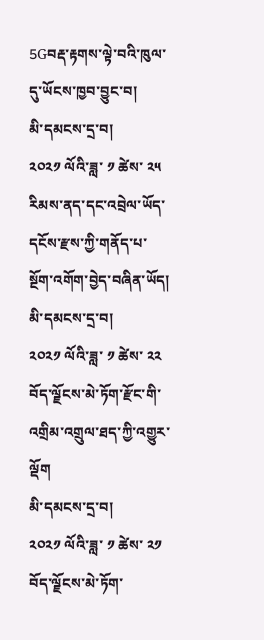5Gབརྡ་རྟགས་ལྟེ་བའི་ཁུལ་དུ་ཡོངས་ཁྱབ་བྱུང་བ།
མི་དམངས་དྲ་བ།
༢༠༢༡ ལོའི་ཟླ་ ༡ ཚེས་ ༢༥
རིམས་ནད་དང་འབྲེལ་ཡོད་དངོས་རྫས་ཀྱི་གནོད་པ་སྔོག་འགོག་བྱེད་བཞིན་ཡོད།
མི་དམངས་དྲ་བ།
༢༠༢༡ ལོའི་ཟླ་ ༡ ཚེས་ ༢༢
བོད་ལྗོངས་མེ་ཏོག་རྫོང་གི་འགྲིམ་འགྲུལ་ཐད་ཀྱི་འགྱུར་ལྡོག
མི་དམངས་དྲ་བ།
༢༠༢༡ ལོའི་ཟླ་ ༡ ཚེས་ ༢༡
བོད་ལྗོངས་མེ་ཏོག་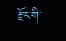རྫོང་གི་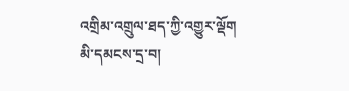འགྲིམ་འགྲུལ་ཐད་ཀྱི་འགྱུར་ལྡོག
མི་དམངས་དྲ་བ།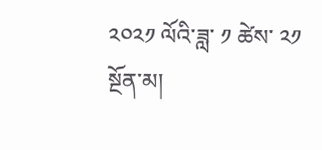༢༠༢༡ ལོའི་ཟླ་ ༡ ཚེས་ ༢༡
སྔོན་མ།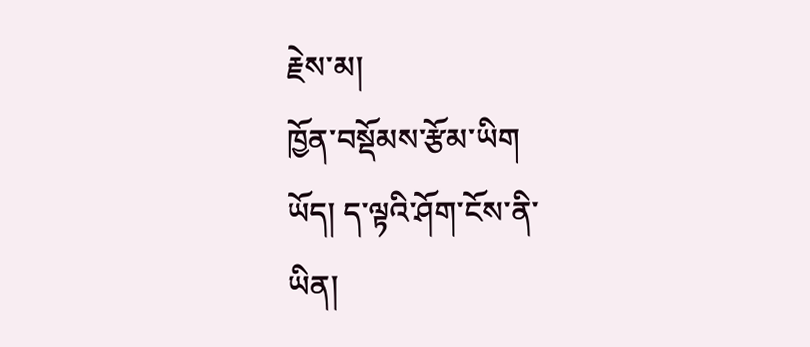རྗེས་མ།
ཁྱོན་བསྡོམས་རྩོམ་ཡིག
ཡོད། ད་ལྟའི་ཤོག་ངོས་ནི་
ཡིན།